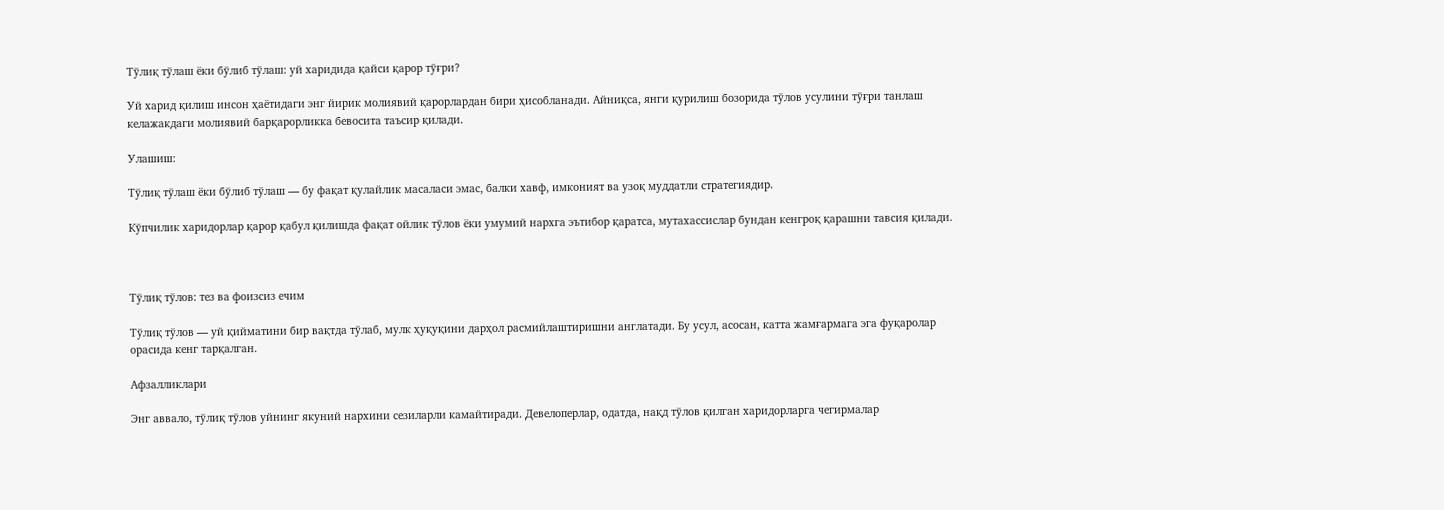Тўлиқ тўлаш ёки бўлиб тўлаш: уй харидида қайси қарор тўғри?

Уй харид қилиш инсон ҳаётидаги энг йирик молиявий қарорлардан бири ҳисобланади. Айниқса, янги қурилиш бозорида тўлов усулини тўғри танлаш келажакдаги молиявий барқарорликка бевосита таъсир қилади.

Улашиш:

Тўлиқ тўлаш ёки бўлиб тўлаш — бу фақат қулайлик масаласи эмас, балки хавф, имконият ва узоқ муддатли стратегиядир.

Кўпчилик харидорлар қарор қабул қилишда фақат ойлик тўлов ёки умумий нархга эътибор қаратса, мутахассислар бундан кенгроқ қарашни тавсия қилади.



Тўлиқ тўлов: тез ва фоизсиз ечим

Тўлиқ тўлов — уй қийматини бир вақтда тўлаб, мулк ҳуқуқини дарҳол расмийлаштиришни англатади. Бу усул, асосан, катта жамғармага эга фуқаролар орасида кенг тарқалган.

Афзалликлари

Энг аввало, тўлиқ тўлов уйнинг якуний нархини сезиларли камайтиради. Девелоперлар, одатда, нақд тўлов қилган харидорларга чегирмалар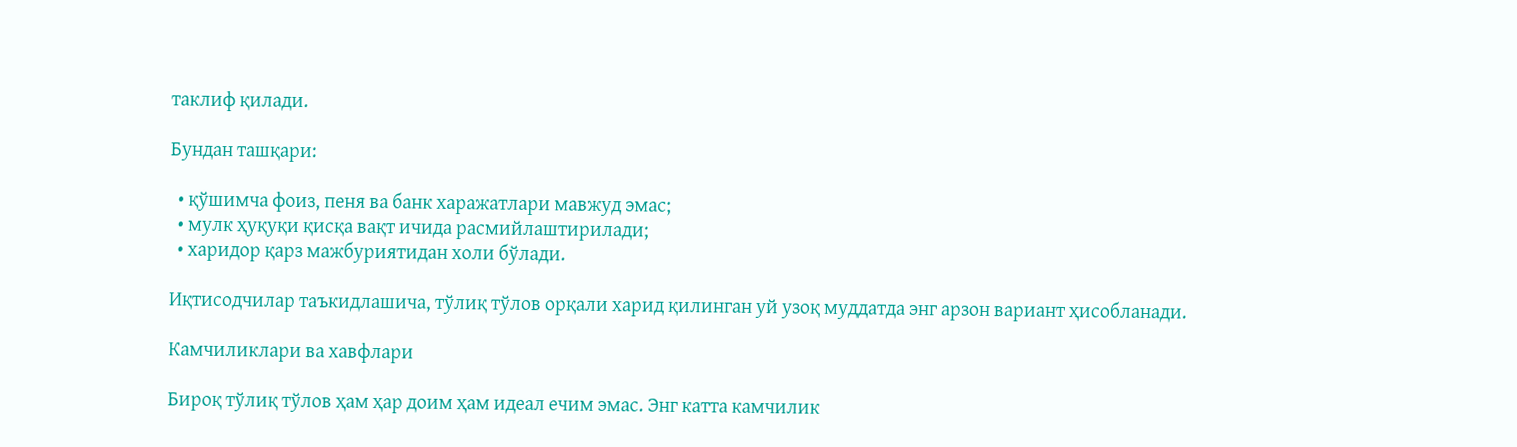таклиф қилади.

Бундан ташқари:

  • қўшимча фоиз, пеня ва банк харажатлари мавжуд эмас;
  • мулк ҳуқуқи қисқа вақт ичида расмийлаштирилади;
  • харидор қарз мажбуриятидан холи бўлади.

Иқтисодчилар таъкидлашича, тўлиқ тўлов орқали харид қилинган уй узоқ муддатда энг арзон вариант ҳисобланади.

Камчиликлари ва хавфлари

Бироқ тўлиқ тўлов ҳам ҳар доим ҳам идеал ечим эмас. Энг катта камчилик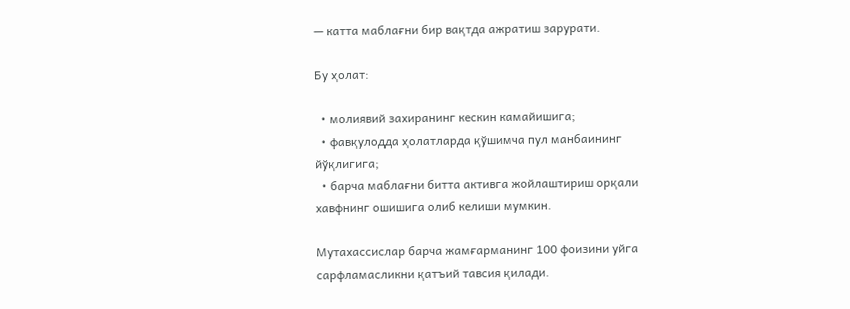— катта маблағни бир вақтда ажратиш зарурати.

Бу ҳолат:

  • молиявий захиранинг кескин камайишига;
  • фавқулодда ҳолатларда қўшимча пул манбаининг йўқлигига;
  • барча маблағни битта активга жойлаштириш орқали хавфнинг ошишига олиб келиши мумкин.

Мутахассислар барча жамғарманинг 100 фоизини уйга сарфламасликни қатъий тавсия қилади.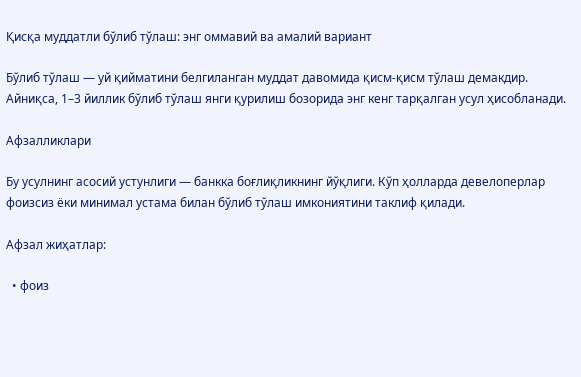Қисқа муддатли бўлиб тўлаш: энг оммавий ва амалий вариант

Бўлиб тўлаш — уй қийматини белгиланган муддат давомида қисм-қисм тўлаш демакдир. Айниқса, 1–3 йиллик бўлиб тўлаш янги қурилиш бозорида энг кенг тарқалган усул ҳисобланади.

Афзалликлари

Бу усулнинг асосий устунлиги — банкка боғлиқликнинг йўқлиги. Кўп ҳолларда девелоперлар фоизсиз ёки минимал устама билан бўлиб тўлаш имкониятини таклиф қилади.

Афзал жиҳатлар:

  • фоиз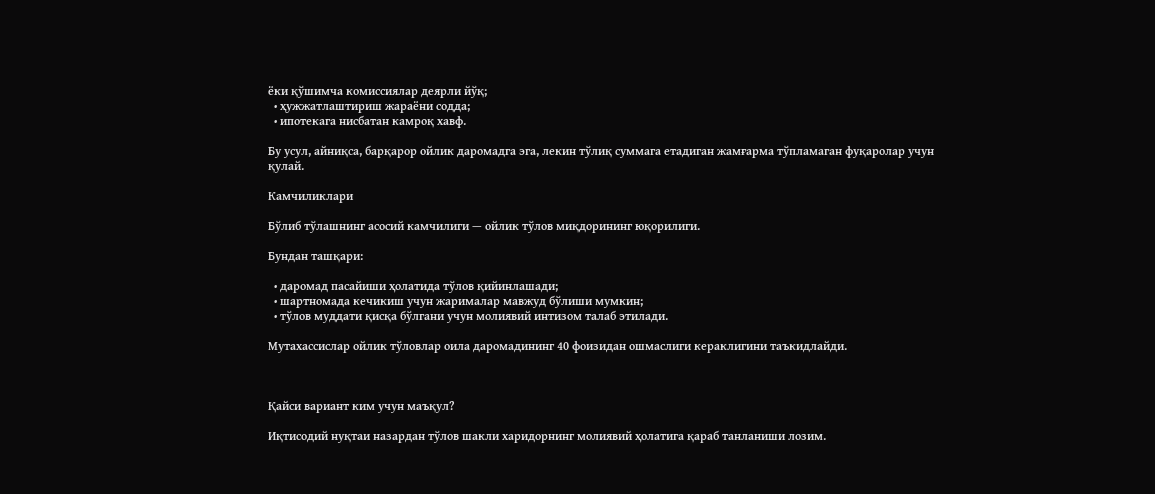ёки қўшимча комиссиялар деярли йўқ;
  • ҳужжатлаштириш жараёни содда;
  • ипотекага нисбатан камроқ хавф.

Бу усул, айниқса, барқарор ойлик даромадга эга, лекин тўлиқ суммага етадиган жамғарма тўпламаган фуқаролар учун қулай.

Камчиликлари

Бўлиб тўлашнинг асосий камчилиги — ойлик тўлов миқдорининг юқорилиги.

Бундан ташқари:

  • даромад пасайиши ҳолатида тўлов қийинлашади;
  • шартномада кечикиш учун жарималар мавжуд бўлиши мумкин;
  • тўлов муддати қисқа бўлгани учун молиявий интизом талаб этилади.

Мутахассислар ойлик тўловлар оила даромадининг 40 фоизидан ошмаслиги кераклигини таъкидлайди.



Қайси вариант ким учун маъқул?

Иқтисодий нуқтаи назардан тўлов шакли харидорнинг молиявий ҳолатига қараб танланиши лозим.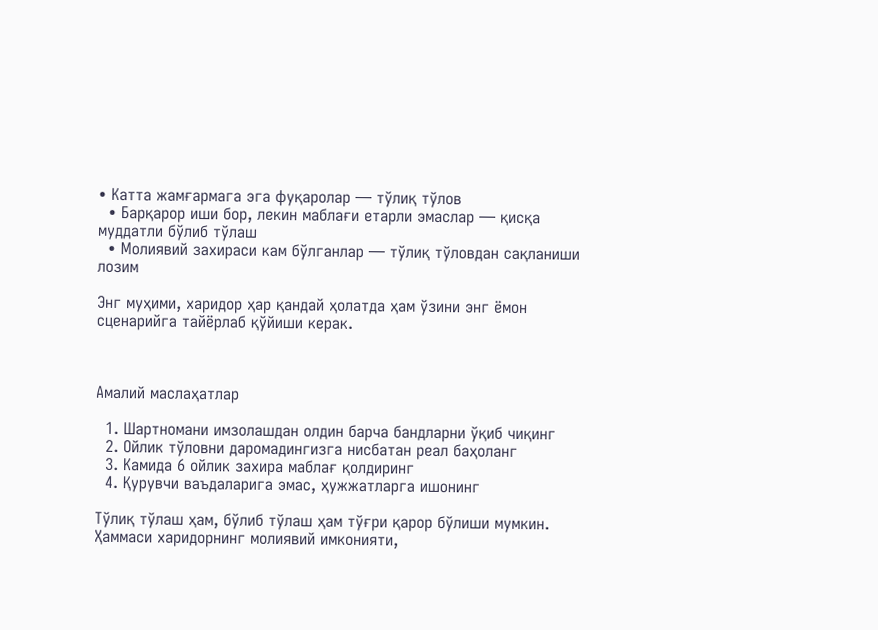• Катта жамғармага эга фуқаролар — тўлиқ тўлов
  • Барқарор иши бор, лекин маблағи етарли эмаслар — қисқа муддатли бўлиб тўлаш
  • Молиявий захираси кам бўлганлар — тўлиқ тўловдан сақланиши лозим

Энг муҳими, харидор ҳар қандай ҳолатда ҳам ўзини энг ёмон сценарийга тайёрлаб қўйиши керак.



Амалий маслаҳатлар

  1. Шартномани имзолашдан олдин барча бандларни ўқиб чиқинг
  2. Ойлик тўловни даромадингизга нисбатан реал баҳоланг
  3. Камида 6 ойлик захира маблағ қолдиринг
  4. Қурувчи ваъдаларига эмас, ҳужжатларга ишонинг

Тўлиқ тўлаш ҳам, бўлиб тўлаш ҳам тўғри қарор бўлиши мумкин. Ҳаммаси харидорнинг молиявий имконияти,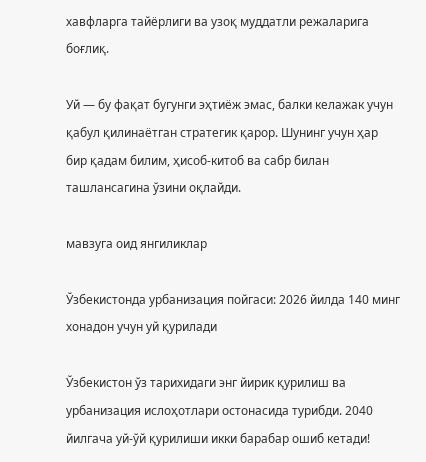хавфларга тайёрлиги ва узоқ муддатли режаларига боғлиқ.

Уй — бу фақат бугунги эҳтиёж эмас, балки келажак учун қабул қилинаётган стратегик қарор. Шунинг учун ҳар бир қадам билим, ҳисоб-китоб ва сабр билан ташлансагина ўзини оқлайди.

мавзуга оид янгиликлар

Ўзбекистонда урбанизация пойгаси: 2026 йилда 140 минг хонадон учун уй қурилади

Ўзбекистон ўз тарихидаги энг йирик қурилиш ва урбанизация ислоҳотлари остонасида турибди. 2040 йилгача уй-ўй қурилиши икки барабар ошиб кетади!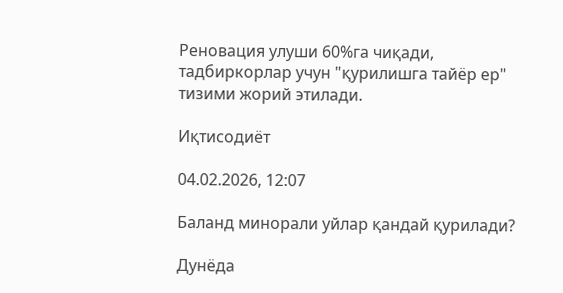Реновация улуши 60%га чиқади, тадбиркорлар учун "қурилишга тайёр ер" тизими жорий этилади.

Иқтисодиёт

04.02.2026, 12:07

Баланд минорали уйлар қандай қурилади?

Дунёда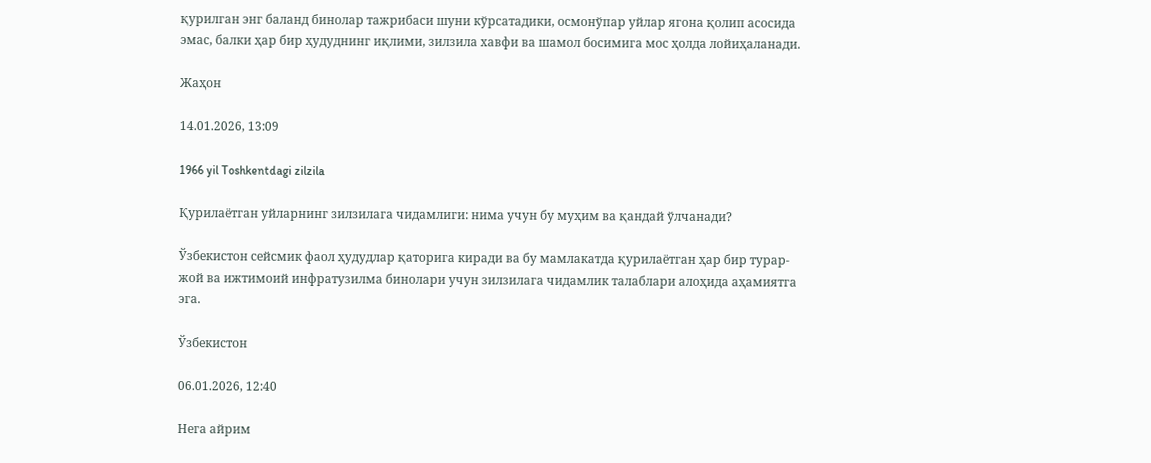қурилган энг баланд бинолар тажрибаси шуни кўрсатадики, осмонўпар уйлар ягона қолип асосида эмас, балки ҳар бир ҳудуднинг иқлими, зилзила хавфи ва шамол босимига мос ҳолда лойиҳаланади.

Жаҳон

14.01.2026, 13:09

1966 yil Toshkentdagi zilzila

Қурилаётган уйларнинг зилзилага чидамлиги: нима учун бу муҳим ва қандай ўлчанади?

Ўзбекистон сейсмик фаол ҳудудлар қаторига киради ва бу мамлакатда қурилаётган ҳар бир турар-жой ва ижтимоий инфратузилма бинолари учун зилзилага чидамлик талаблари алоҳида аҳамиятга эга.

Ўзбекистон

06.01.2026, 12:40

Нега айрим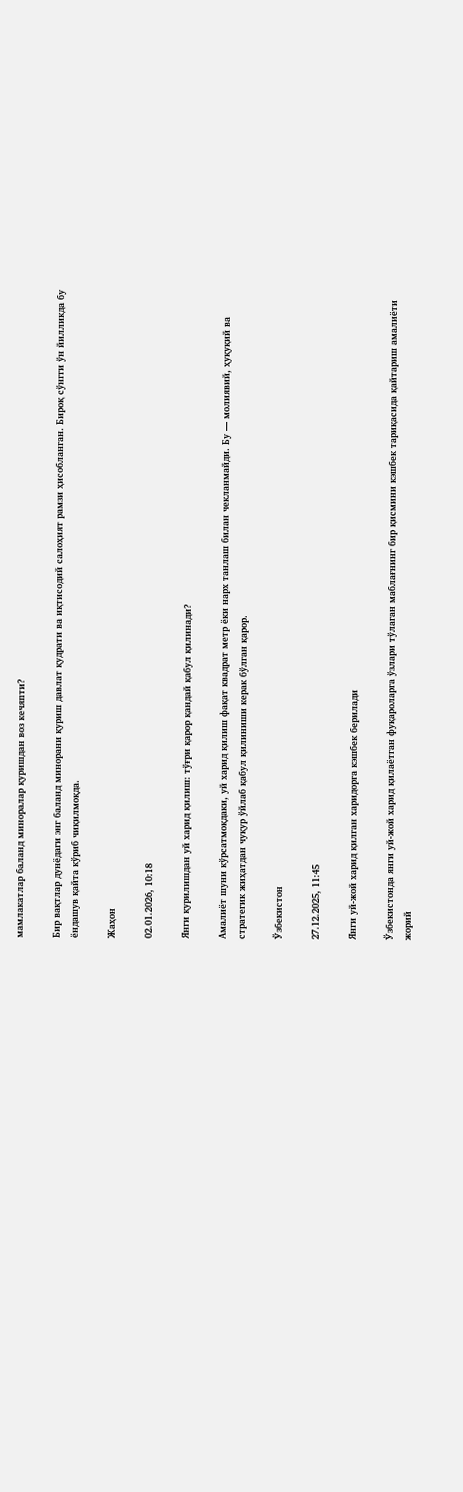мамлакатлар баланд миноралар қуришдан воз кечяпти?

Бир вақтлар дунёдаги энг баланд минорани қуриш давлат қудрати ва иқтисодий салоҳият рамзи ҳисобланган. Бироқ сўнгги ўн йилликда бу ёндашув қайта кўриб чиқилмоқда.

Жаҳон

02.01.2026, 10:18

Янги қурилишдан уй харид қилиш: тўғри қарор қандай қабул қилинади?

Амалиёт шуни кўрсатмоқдаки, уй харид қилиш фақат квадрат метр ёки нарх танлаш билан чекланмайди. Бу — молиявий, ҳуқуқий ва стратегик жиҳатдан чуқур ўйлаб қабул қилиниши керак бўлган қарор.

Ўзбекистон

27.12.2025, 11:45

Янги уй-жой харид қилган харидорга кэшбек берилади

Ўзбекистонда янги уй-жой харид қилаётган фуқароларга ўзлари тўлаган маблағнинг бир қисмини кэшбек тариқасида қайтариш амалиёти жорий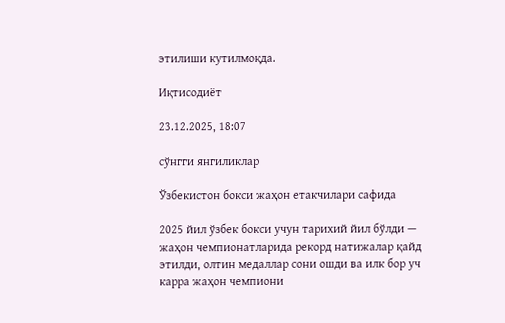этилиши кутилмоқда.

Иқтисодиёт

23.12.2025, 18:07

сўнгги янгиликлар

Ўзбекистон бокси жаҳон етакчилари сафида

2025 йил ўзбек бокси учун тарихий йил бўлди — жаҳон чемпионатларида рекорд натижалар қайд этилди, олтин медаллар сони ошди ва илк бор уч карра жаҳон чемпиони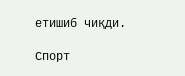етишиб чиқди.

Спорт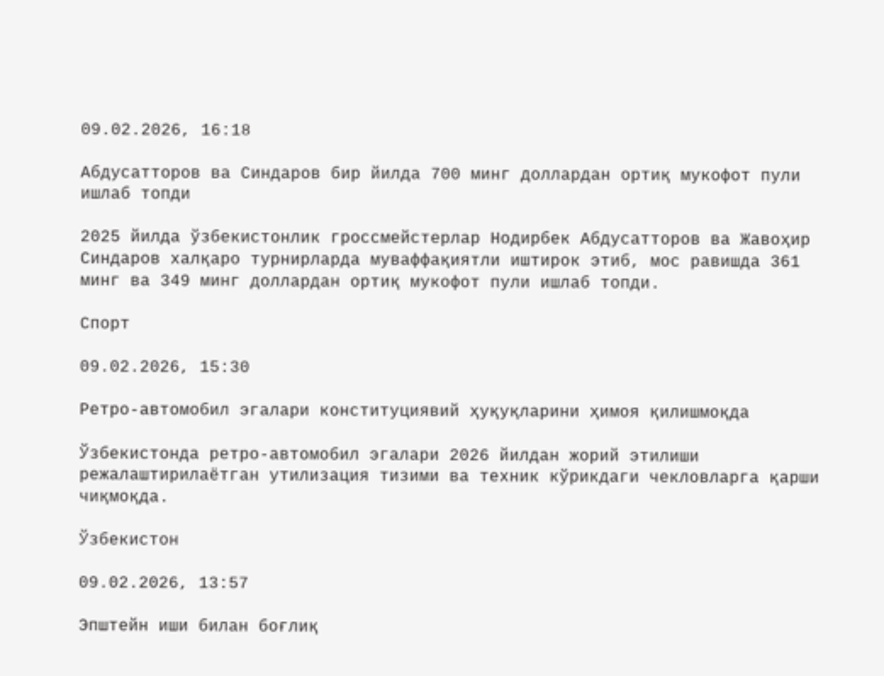09.02.2026, 16:18

Абдусатторов ва Синдаров бир йилда 700 минг доллардан ортиқ мукофот пули ишлаб топди

2025 йилда ўзбекистонлик гроссмейстерлар Нодирбек Абдусатторов ва Жавоҳир Синдаров халқаро турнирларда муваффақиятли иштирок этиб, мос равишда 361 минг ва 349 минг доллардан ортиқ мукофот пули ишлаб топди.

Спорт

09.02.2026, 15:30

Ретро-автомобил эгалари конституциявий ҳуқуқларини ҳимоя қилишмоқда

Ўзбекистонда ретро-автомобил эгалари 2026 йилдан жорий этилиши режалаштирилаётган утилизация тизими ва техник кўрикдаги чекловларга қарши чиқмоқда.

Ўзбекистон

09.02.2026, 13:57

Эпштейн иши билан боғлиқ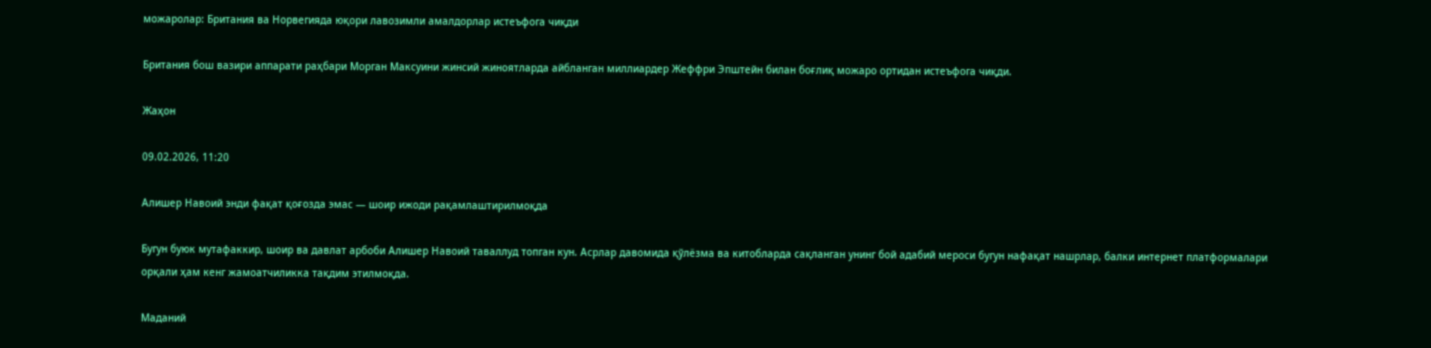можаролар: Британия ва Норвегияда юқори лавозимли амалдорлар истеъфога чиқди

Британия бош вазири аппарати раҳбари Морган Максуини жинсий жиноятларда айбланган миллиардер Жеффри Эпштейн билан боғлиқ можаро ортидан истеъфога чиқди.

Жаҳон

09.02.2026, 11:20

Алишер Навоий энди фақат қоғозда эмас — шоир ижоди рақамлаштирилмоқда

Бугун буюк мутафаккир, шоир ва давлат арбоби Алишер Навоий таваллуд топган кун. Асрлар давомида қўлёзма ва китобларда сақланган унинг бой адабий мероси бугун нафақат нашрлар, балки интернет платформалари орқали ҳам кенг жамоатчиликка тақдим этилмоқда.

Маданий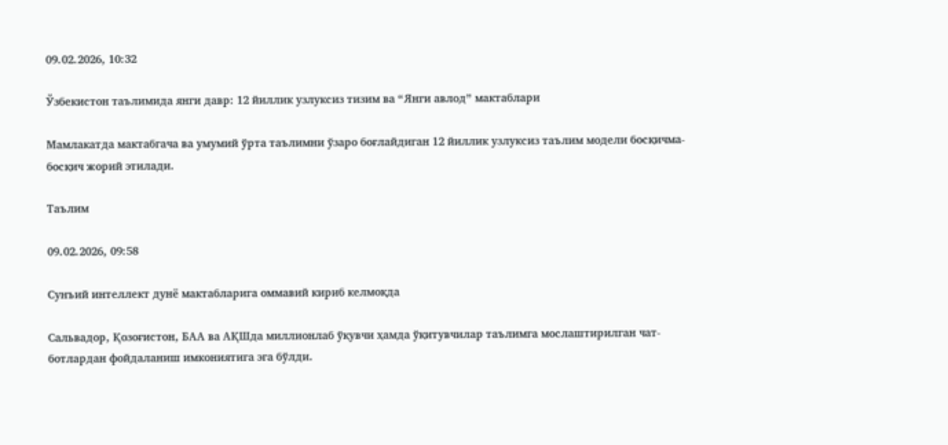09.02.2026, 10:32

Ўзбекистон таълимида янги давр: 12 йиллик узлуксиз тизим ва “Янги авлод” мактаблари

Мамлакатда мактабгача ва умумий ўрта таълимни ўзаро боғлайдиган 12 йиллик узлуксиз таълим модели босқичма-босқич жорий этилади.

Таълим

09.02.2026, 09:58

Сунъий интеллект дунё мактабларига оммавий кириб келмоқда

Сальвадор, Қозоғистон, БАА ва АҚШда миллионлаб ўқувчи ҳамда ўқитувчилар таълимга мослаштирилган чат-ботлардан фойдаланиш имкониятига эга бўлди.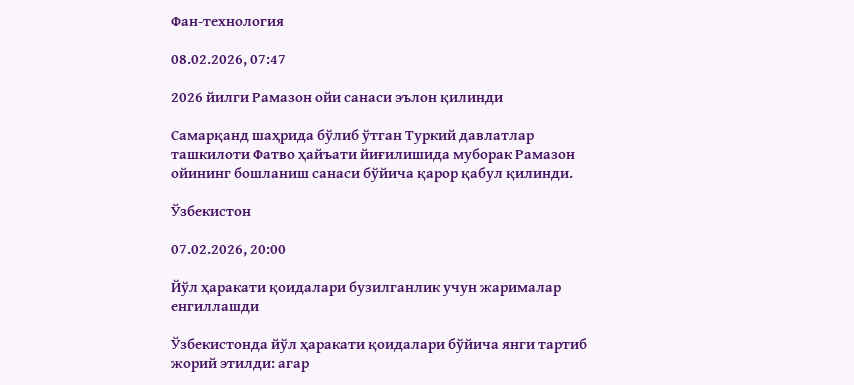Фан-технология

08.02.2026, 07:47

2026 йилги Рамазон ойи санаси эълон қилинди

Самарқанд шаҳрида бўлиб ўтган Туркий давлатлар ташкилоти Фатво ҳайъати йиғилишида муборак Рамазон ойининг бошланиш санаси бўйича қарор қабул қилинди.

Ўзбекистон

07.02.2026, 20:00

Йўл ҳаракати қоидалари бузилганлик учун жарималар енгиллашди

Ўзбекистонда йўл ҳаракати қоидалари бўйича янги тартиб жорий этилди: агар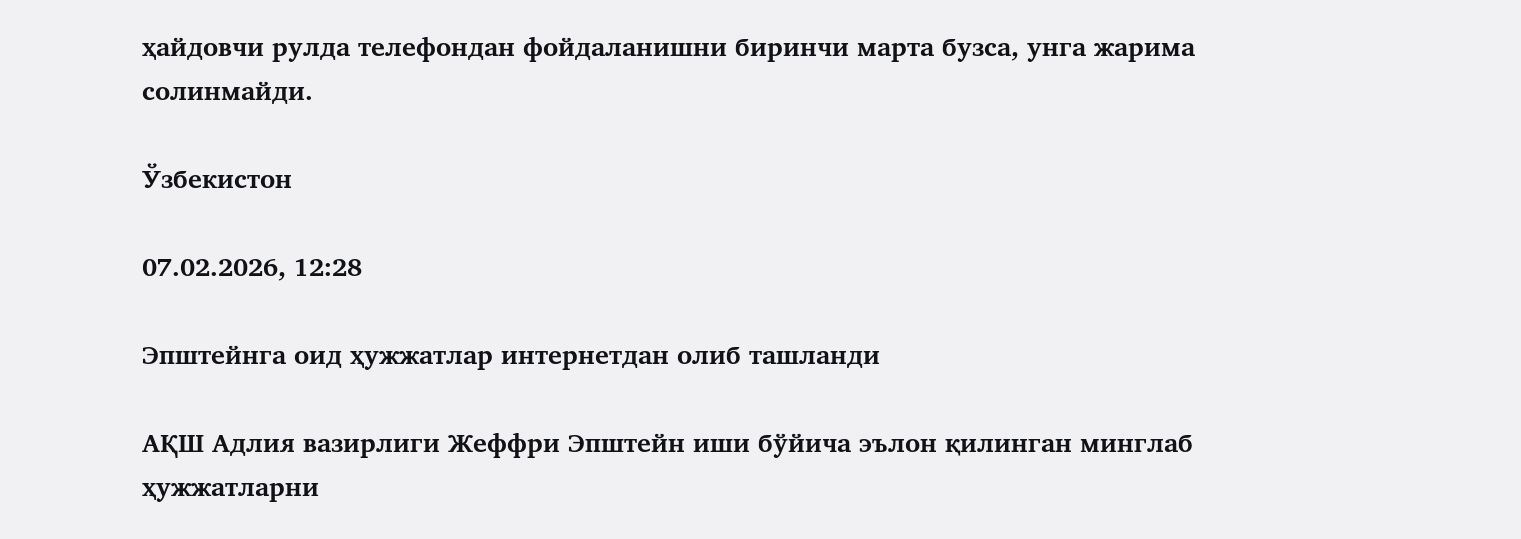ҳайдовчи рулда телефондан фойдаланишни биринчи марта бузса, унга жарима солинмайди.

Ўзбекистон

07.02.2026, 12:28

Эпштейнга оид ҳужжатлар интернетдан олиб ташланди

АҚШ Адлия вазирлиги Жеффри Эпштейн иши бўйича эълон қилинган минглаб ҳужжатларни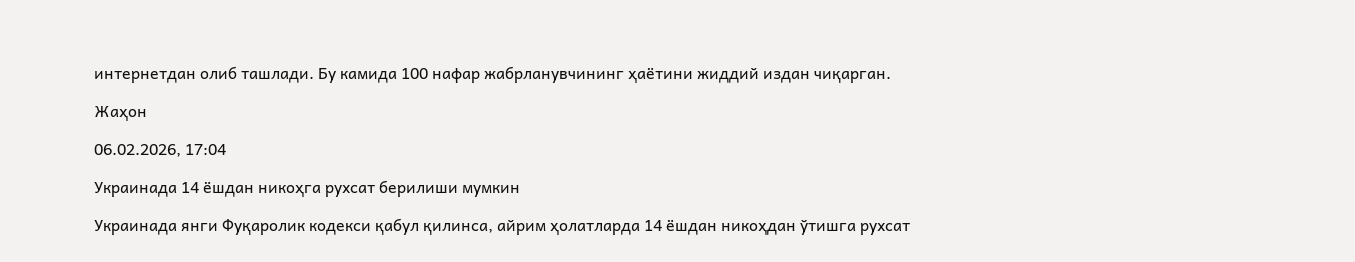интернетдан олиб ташлади. Бу камида 100 нафар жабрланувчининг ҳаётини жиддий издан чиқарган.

Жаҳон

06.02.2026, 17:04

Украинада 14 ёшдан никоҳга рухсат берилиши мумкин

Украинада янги Фуқаролик кодекси қабул қилинса, айрим ҳолатларда 14 ёшдан никоҳдан ўтишга рухсат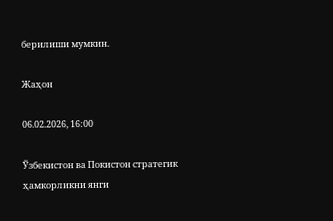берилиши мумкин.

Жаҳон

06.02.2026, 16:00

Ўзбекистон ва Покистон стратегик ҳамкорликни янги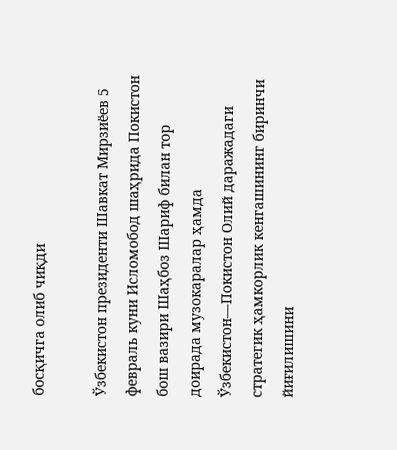босқичга олиб чиқди

Ўзбекистон президенти Шавкат Мирзиёев 5 февраль куни Исломобод шаҳрида Покистон бош вазири Шаҳбоз Шариф билан тор доирада музокаралар ҳамда Ўзбекистон—Покистон Олий даражадаги стратегик ҳамкорлик кенгашининг биринчи йиғилишини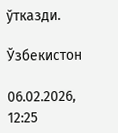ўтказди.

Ўзбекистон

06.02.2026, 12:25